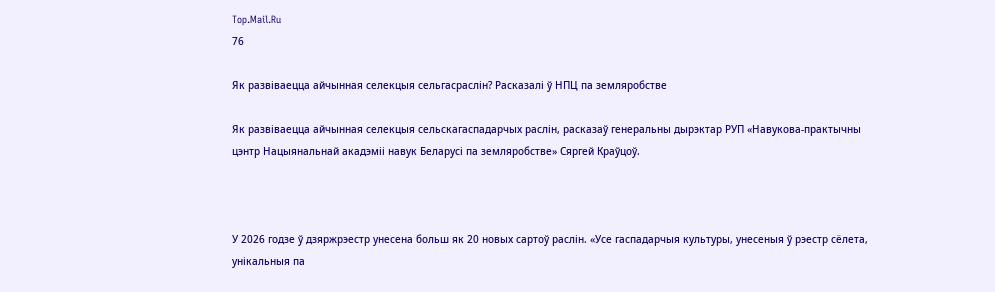Top.Mail.Ru
76

Як развіваецца айчынная селекцыя сельгасраслін? Расказалі ў НПЦ па земляробстве

Як развіваецца айчынная селекцыя сельскагаспадарчых раслін, расказаў генеральны дырэктар РУП «Навукова-практычны цэнтр Нацыянальнай акадэміі навук Беларусі па земляробстве» Сяргей Краўцоў.



У 2026 годзе ў дзяржрэестр унесена больш як 20 новых сартоў раслін. «Усе гаспадарчыя культуры, унесеныя ў рэестр сёлета, унікальныя па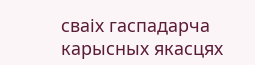сваіх гаспадарча карысных якасцях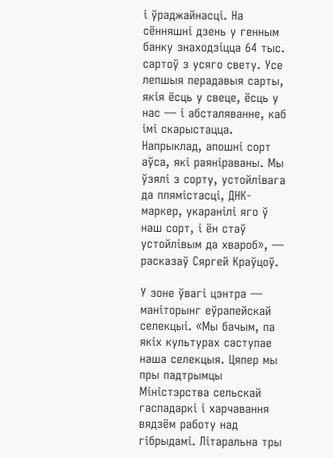і ўраджайнасці. На сённяшні дзень у генным банку знаходзіцца 64 тыс. сартоў з усяго свету. Усе лепшыя перадавыя сарты, якія ёсць у свеце, ёсць у нас — і абсталяванне, каб імі скарыстацца. Напрыклад, апошні сорт аўса, які раяніраваны. Мы ўзялі з сорту, устойлівага да плямістасці, ДНК-маркер, укаранілі яго ў наш сорт, і ён стаў устойлівым да хвароб», — расказаў Сяргей Краўцоў.

У зоне ўвагі цэнтра — маніторынг еўрапейскай селекцыі. «Мы бачым, па якіх культурах саступае наша селекцыя. Цяпер мы пры падтрымцы Міністэрства сельскай гаспадаркі і харчавання вядзём работу над гібрыдамі. Літаральна тры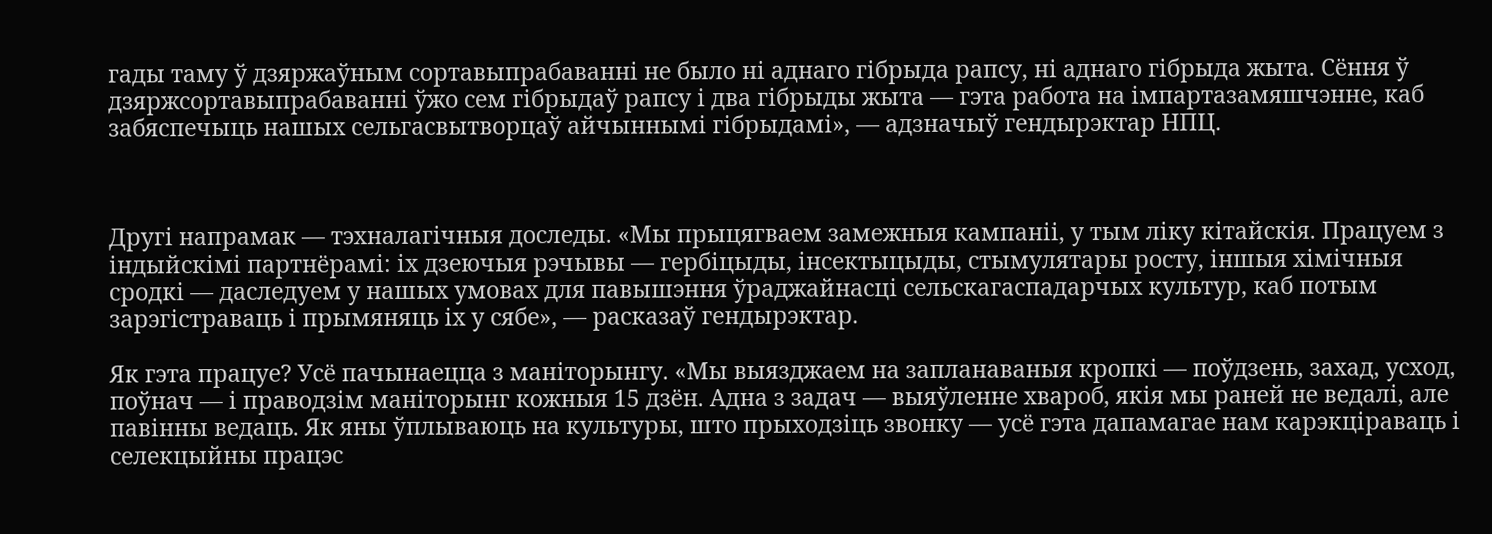гады таму ў дзяржаўным сортавыпрабаванні не было ні аднаго гібрыда рапсу, ні аднаго гібрыда жыта. Сёння ў дзяржсортавыпрабаванні ўжо сем гібрыдаў рапсу і два гібрыды жыта — гэта работа на імпартазамяшчэнне, каб забяспечыць нашых сельгасвытворцаў айчыннымі гібрыдамі», — адзначыў гендырэктар НПЦ.



Другі напрамак — тэхналагічныя доследы. «Мы прыцягваем замежныя кампаніі, у тым ліку кітайскія. Працуем з індыйскімі партнёрамі: іх дзеючыя рэчывы — гербіцыды, інсектыцыды, стымулятары росту, іншыя хімічныя сродкі — даследуем у нашых умовах для павышэння ўраджайнасці сельскагаспадарчых культур, каб потым зарэгістраваць і прымяняць іх у сябе», — расказаў гендырэктар.

Як гэта працуе? Усё пачынаецца з маніторынгу. «Мы выязджаем на запланаваныя кропкі — поўдзень, захад, усход, поўнач — і праводзім маніторынг кожныя 15 дзён. Адна з задач — выяўленне хвароб, якія мы раней не ведалі, але павінны ведаць. Як яны ўплываюць на культуры, што прыходзіць звонку — усё гэта дапамагае нам карэкціраваць і селекцыйны працэс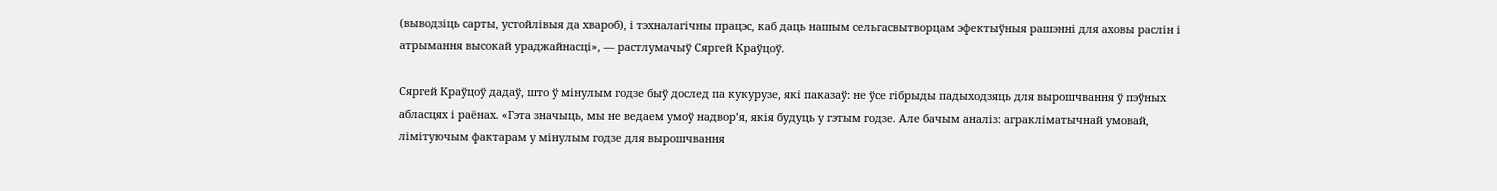(выводзіць сарты, устойлівыя да хвароб), і тэхналагічны працэс, каб даць нашым сельгасвытворцам эфектыўныя рашэнні для аховы раслін і атрымання высокай ураджайнасці», — растлумачыў Сяргей Краўцоў.

Сяргей Краўцоў дадаў, што ў мінулым годзе быў дослед па кукурузе, які паказаў: не ўсе гібрыды падыходзяць для вырошчвання ў пэўных абласцях і раёнах. «Гэта значыць, мы не ведаем умоў надвор’я, якія будуць у гэтым годзе. Але бачым аналіз: агракліматычнай умовай, лімітуючым фактарам у мінулым годзе для вырошчвання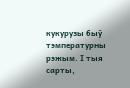кукурузы быў тэмпературны рэжым. І тыя сарты,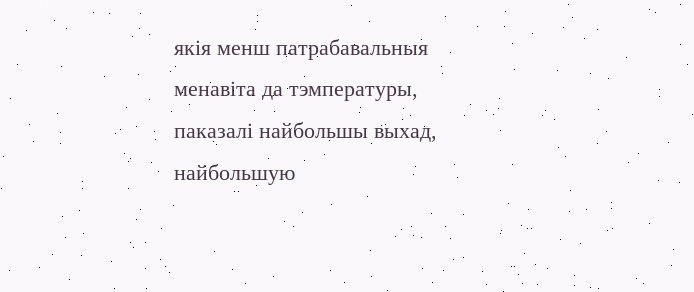якія менш патрабавальныя менавіта да тэмпературы, паказалі найбольшы выхад, найбольшую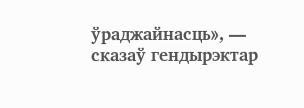ўраджайнасць», — сказаў гендырэктар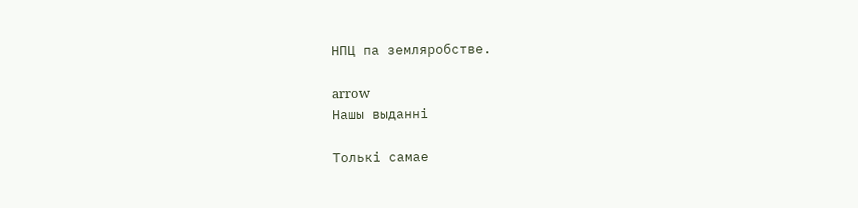НПЦ па земляробстве.

arrow
Нашы выданні

Толькі самае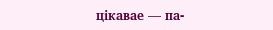цікавае — па-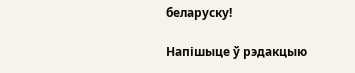беларуску!

Напішыце ў рэдакцыю